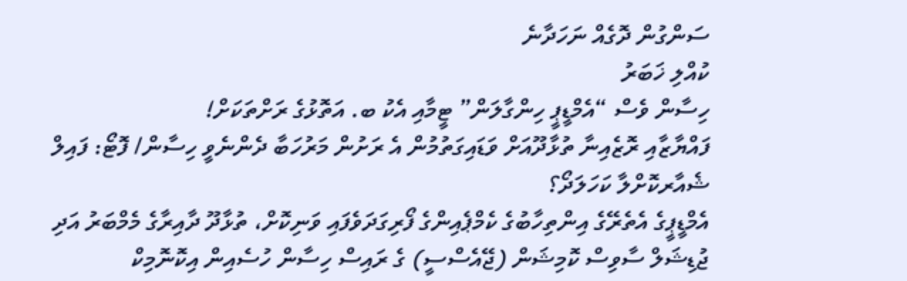ސަންގުން ދޮގެއް ނަހަދާނެ
ކުއްލި ޚަބަރު
ހިސާން ވެސް “އެމްޑީޕީ ހިންގާލަން” ޓީމާއި އެކު ބ. އަތޮޅުގެ ރަށްތަކަށް!
ފައްޔާޒާއި ރޮޒެއިނާ ތުޅާދޫއަށް ވަޑައިގަތުމުން އެ ރަށުން މަރުހަބާ ދެންނެވީ ހިސާން/ ފޮޓޯ: ފައިލް
ޝެއާރކޮށްލާ ކަހަލަދޯ؟
އެމްޑީޕީގެ އެތެރޭގެ އިންތިހާބުގެ ކެމްޕެއިންގެ ފޯރިގަދަވެފައި ވަނިކޮށް، ތުޅާދޫ ދާއިރާގެ މެމްބަރު އަދި ޖުޑިޝަލް ސާވިސް ކޮމިޝަން (ޖޭއެސްސީ) ގެ ރައިސް ހިސާން ހުސެއިން އިކޮނޮމިކް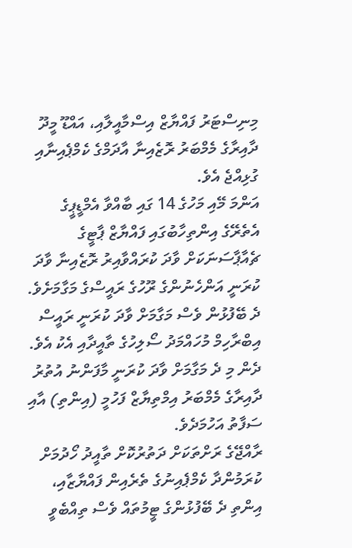މިނިސްޓަރު ފައްޔާޒް އިސްމާއީލާއި، އައްޑޫ މީދޫ ދާއިރާގެ މެމްބަރު ރޮޒެއިނާ އާދަމްގެ ކެމްޕެއިނާއި ގުޅިއްޖެ އެވެ.
އަންމަ މޭއި މަހުގެ 14 ގައި ބާއްވާ އެމްޑީޕީގެ އެތެރޭގެ އިންތިހާބުގައި ފައްޔާޒް ޕާޓީގެ ޗެއާޕާސަނަކަށް ވާދަ ކުރައްވާއިރު ރޮޒެއިނާ ވާދަ ކުރަނީ އަންހެނުންގެ ރޫހުގެ ރައީސްގެ މަގާމަށެވެ. ދެ ބޭފުޅުން ވެސް މަގާމަށް ވާދަ ކުރަނީ ރައީސް އިބްރާހިމް މުހައްމަދު ސޯލިހުގެ ތާއީދާއި އެކު އެވެ. ދެން މި ދެ މަގާމަށް ވާދަ ކުރަނީ މާފަންނު އުތުރު ދާއިރާގެ މެމްބަރު އިމްތިޔާޒް ފަހުމީ (އިންތި) އާއި ސަފާތު އަހުމަދެވެ.
ރާއްޖޭގެ ރަށްތަކަށް ދަތުރުކޮށް ތާއީދު ހޯދުމަށް ކުރަމުންދާ ކެމްޕެއިނުގެ ތެރެއިން ފައްޔާޒާއި، އިންތި ދެ ބޭފުޅުންގެ ޓީމުތައް ވެސް ތިއްބެވީ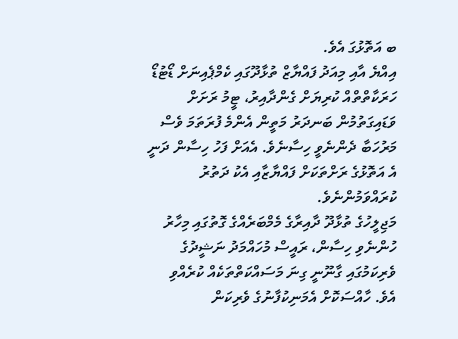ބ އަތޮޅުގަ އެވެ.
އިއްޔެ އާއި މިއަދު ފައްޔާޒް ތުޅާދޫގައި ކެމްޕެއިނަށް ޑޯޓުޑޯ ހަރަކާތްތްއް ކުރިޔަށް ގެންދާއިރު، ޓީމު ރަށަށް ވަޑައިގަތުމުން ބަނދަރު މަތީން އެންމެ ފުރަތަމަ ވެސް މަރުހަބާ ދެންނެވީ ހިސާނެވެ. އެއަށް ފަހު ހިސާން ދަނީ އެ އަތޮޅުގެ ރަށްތަކަށް ފައްޔާޒާއި އެކު ދަތުރު ކުރައްވަމުންނެވެ.
މަޖިލީހުގެ ތުޅާދޫ ދާއިރާގެ މެމްބަރެއްގެ ގޮތުގައި މިހާރު ހުންނެވި ހިސާން، ރައީސް މުހައްމަދު ނަޝީދުގެ ވެރިކަމުގައި ގާނޫނީ ގިނަ މަސައްކަތްތަކެއް ކުރެއްވި އެވެ. ހާއްސަކޮށް އެމަނިކުފާނުގެ ވެރިކަން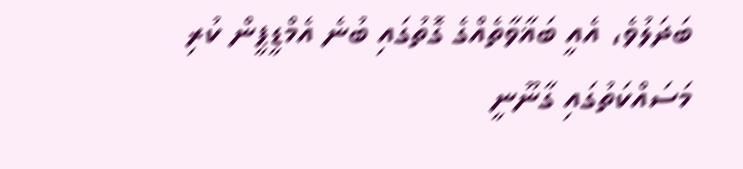ބަދަލުވެ، އެއީ ބަޣާވާތެއްގެ ގޮތުގައި ބުނެ އެމްޑީޕީން ކުރި މަސައްކަތުގައި ގާނޫނީ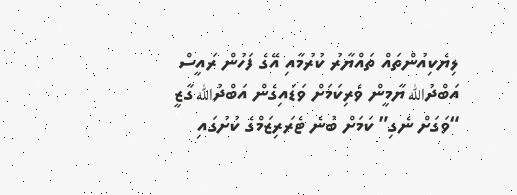ލިޔެކިއުންތައް ތައްޔާރު ކުރުމާއި އޭގެ ފަހުން ރައީސް އަބްދުالله ޔާމީން ވެރިކަމަށް ވަޑައިގެން އަބްދުالله ގާޒީ “ވަގަށް ނެގި” ކަމަށް ބުނެ ޓެރަރިޒަމްގެ ކުށުގައި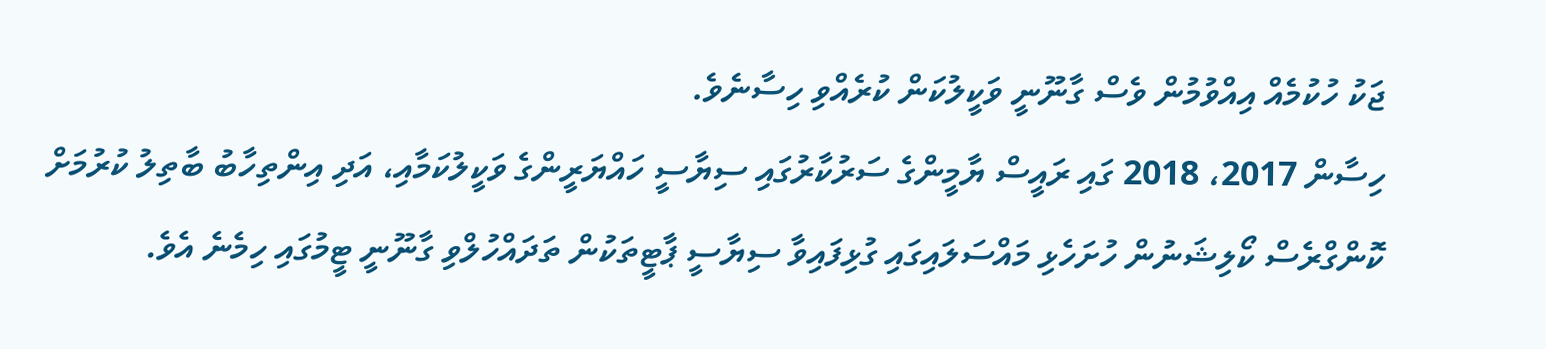ޖަކު ހުކުމެއް އިއްވުމުން ވެސް ގާނޫނީ ވަކީލުކަން ކުރެއްވި ހިސާނެވެ.
ހިސާން 2017، 2018 ގައި ރައީސް ޔާމީންގެ ސަރުކާރުގައި ސިޔާސީ ހައްޔަރީންގެ ވަކީލުކަމާއި، އަދި އިންތިހާބު ބާތިލު ކުރުމަށް ކޮންގްރެސް ކޯލިޝަނުން ހުށަހެޅި މައްސަލައިގައި ގުޅިފައިވާ ސިޔާސީ ޕާޓީތަކުން ތަދައްހުލްވި ގާނޫނީ ޓީމުގައި ހިމެނެ އެވެ.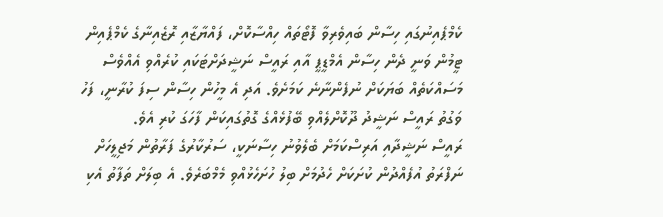ކެމްޕެއިނުގައި ހިސާން ބައިވެރިވާ ފޮޓޯތައް ހިއްސާކޮށް، ފައްޔާޒާއި ރޮޒެއިނާގެ ކެމްޕެއިން ޓީމުން ވަނީ ދެން ހިސާން އެމްޑީޕީ އާއި ރައީސް ނަޝީދަށްޓަކައި ކުރެއްވި އެއްވެސް މަސައްކަތެއް ބަޔަކަށް ނުފެންނާނެ ކަމަށެވެ. އަދި އެ މީހުން ހިސާން ސިފަ ކުރާނީ، ފަހު ވަގުތު ރައީސް ނަޝީދު ދޫކޮށްލެއްވި ބޭފުޅެއްގެ ގޮތުގައިކަން ފާހަގަ ކުރި އެވެ.
ރައީސް ނަޝީދާއި އަރިސްކަމަށް ބެލެވުނު ހިސާނަކީ، ސަރުކާރުގެ ފަރާތުން މަޖިލީހަށް ނަފްރަތު އުފެއްދުން ކުށަކަށް ހެދުމަށް ބިލު ހުށަހެޅުއްވި މެމްބަރެވެ. އެ ބިލަށް ތަފާތު އެކި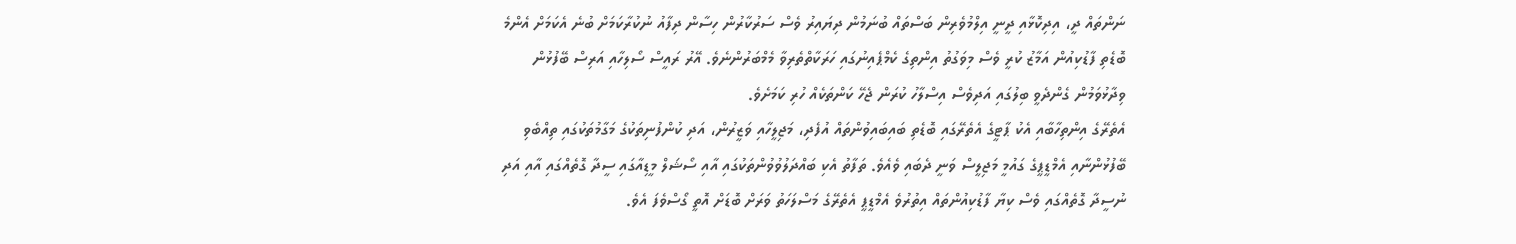ނަންތައް ދީ، އިދިކޮޅާއި ދީނީ އިލްމުވެރިން ބަސްތައް ބުނަމުން ދިޔައިރު ވެސް ސަރުކާރުން ހިސާން ދިފާއު ނުކުރާކަމަށް ބުނެ އެކަމަށް އެންމެ ބޮޑެތި ފާޑުކިއުން އަމާޒު ކުރީ ވެސް މިވަގުތު އިންތިގެ ކެމްޕެއިނުގައި ހަރަކާތްތެރިވާ މެމްބަރުންނެވެ. އޭރު ރައީސް ސޯލިހާއި އަރިސް ބޭފުޅުން ވިދާޅުވަމުން ގެންދެވީ ބިލުގައި އަދިވެސް އިސްލާހު ކުރަން ޖެހޭ ކަންތަކެއް ހުރި ކަމަށެވެ.
އެތެރޭގެ އިންތިހާބާއި އެކު ޕާޓީގެ އެތެރޭގައި ބޮޑެތި ބައިބައިވުންތައް އުފެދި، މަޖިލީހާއި ވަޒީރުން، އަދި ކުންފުނިތަކުގެ މަގާމުތަކުގައި ތިއްބެވި ބޭފުޅުންނާއި އެމްޑީޕީގެ ގައުމީ މަޖިލީސް ވަނީ ދެބައި ވެއެވެ. ތަފާތު އެކި ބައްދަލުވުވުންތަކުގައި އާއި ސޯޝަލް މީޑިއާގައި ސީދާ ގޮތެއްގައި އާއި އަދި ނުސީދާ ގޮތެއްގައި ވެސް ކިޔާ ފާޑުކިއުންތައް އިތުރުވެ އެމްޑީޕީ އެތެރޭގެ މަސްލަހަތު ވަރަށް ބޮޑަށް އޮތީ ގޯސްވެފަ އެވެ.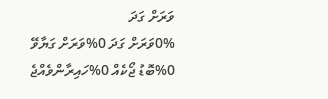ވަރަށް ގަދަ
0%ވަރަށް ގަދަ 0%ވަރަށް ގަޔާވޭ 0%ބޮޑު ޖޯކެއް 0%ހައިރާންވެއްޖެ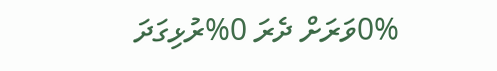0%ވަރަށް ދެރަ 0%ރުޅިގަދަ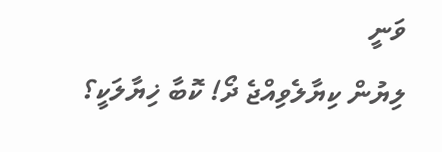ވަނީ
ލިޔުން ކިޔާލެވިއްޖެ ދޯ! ކޮބާ ޚިޔާލަކީ؟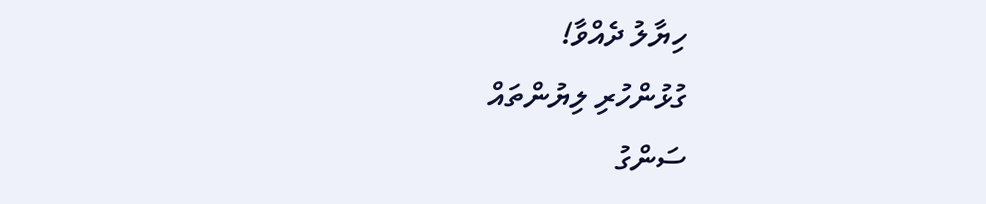ހިޔާލު ދެއްވާ!
ގުޅުންހުރި ލިޔުންތައް
ސަންގު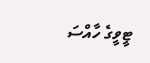ޓީވީގެ ހާއްސަ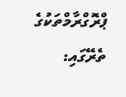ޕްރޮގްރާމްތަކުގެ ތެރޭގައި: